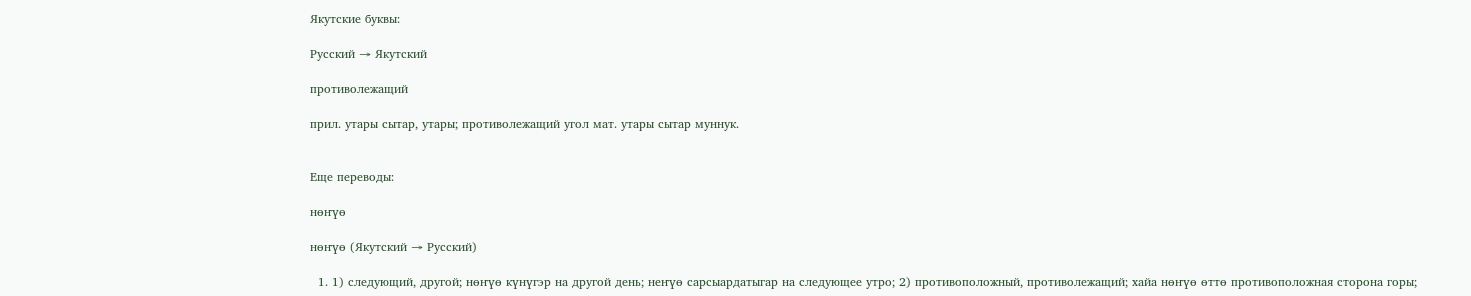Якутские буквы:

Русский → Якутский

противолежащий

прил. утары сытар, утары; противолежащий угол мат. утары сытар муннук.


Еще переводы:

нөҥүө

нөҥүө (Якутский → Русский)

  1. 1) следующий, другой; нөҥүө күнүгэр на другой день; неҥүө сарсыардатыгар на следующее утро; 2) противоположный, противолежащий; хайа нөҥүө өттө противоположная сторона горы;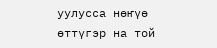уулусса нөҥүө өттүгэр на той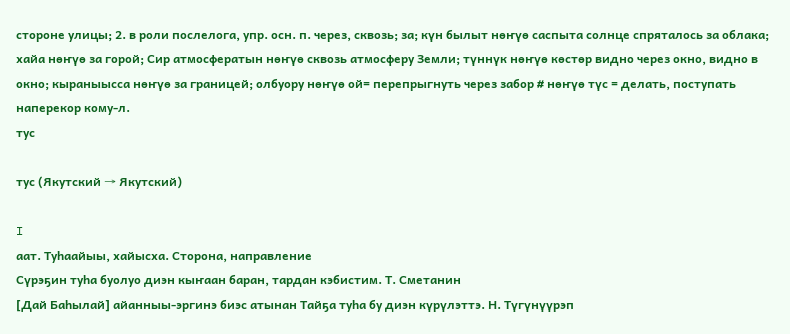стороне улицы; 2. в роли послелога, упр. осн. п. через, сквозь; за; күн былыт нөҥүө саспыта солнце спряталось за облака; хайа нөҥүө за горой; Сир атмосфератын нөҥүө сквозь атмосферу Земли; түннүк нөҥүө көстөр видно через окно, видно в окно; кыраныысса нөҥүө за границей; олбуору нөҥүө ой= перепрыгнуть через забор # нөҥүө түс = делать, поступать наперекор кому-л.
тус

тус (Якутский → Якутский)

I
аат. Туһаайыы, хайысха. Сторона, направление
Сүрэҕин туһа буолуо диэн кыҥаан баран, тардан кэбистим. Т. Сметанин
[Дай Баһылай] айанныы-эргинэ биэс атынан Тайҕа туһа бу диэн күрүлэттэ. Н. Түгүнүүрэп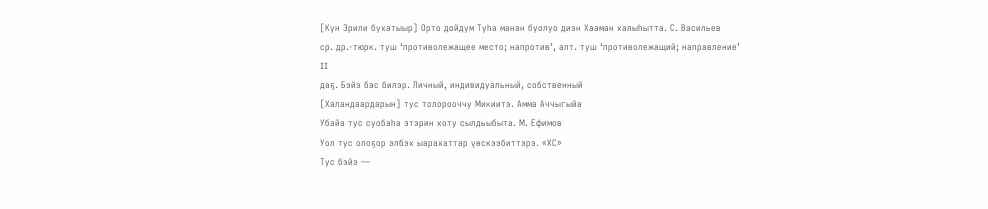[Күн Эрили бухатыыр] Орто дойдум Туһа манан буолуо диэн Хааман халыһытта. С. Васильев
ср. др.-тюрк. туш ‘противолежащее место; напротив’, алт. туш ‘противолежащий; направление’
II
даҕ. Бэйэ бас билэр. Личный, индивидуальный, собственный
[Халандаардарын] тус толорооччу Микиитэ. Амма Аччыгыйа
Убайа тус суобаһа этэрин хоту сылдьыбыта. М. Ефимов
Уол тус олоҕор элбэх ыарахаттар үөскээбиттэрэ. «ХС»
Тус бэйэ —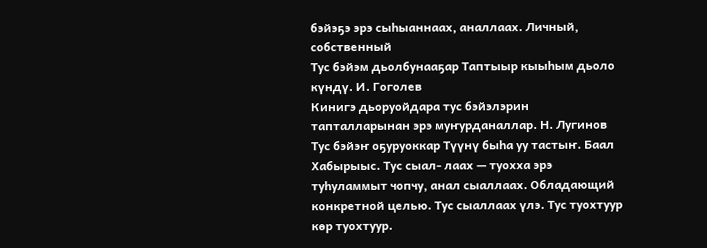бэйэҕэ эрэ сыһыаннаах, аналлаах. Личный, собственный
Тус бэйэм дьолбунааҕар Таптыыр кыыһым дьоло күндү. И. Гоголев
Кинигэ дьоруойдара тус бэйэлэрин тапталларынан эрэ муҥурданаллар. Н. Лугинов
Тус бэйэҥ оҕуруоккар Түүнү быһа уу тастыҥ. Баал Хабырыыс. Тус сыал- лаах — туохха эрэ туһуламмыт чопчу, анал сыаллаах. Обладающий конкретной целью. Тус сыаллаах үлэ. Тус туохтуур көр туохтуур.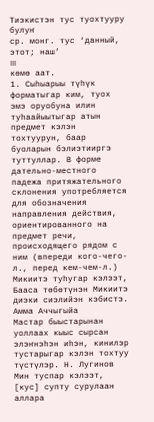Тиэкистэн тус туохтууру булуҥ
ср. монг. тус ‘данный, этот; наш’
III
көмө аат.
1. Сыһыарыы түһүк форматыгар ким, туох эмэ оруобуна илин туһаайыытыгар атын предмет кэлэн тохтуурун, баар буоларын бэлиэтииргэ туттуллар. В форме дательно-местного падежа притяжательного склонения употребляется для обозначения направления действия, ориентированного на предмет речи, происходящего рядом с ним (впереди кого-чего-л., перед кем-чем-л.)
Микиитэ туһугар кэлээт, Бааса төбөтүнэн Микиитэ диэки сиэлийэн кэбистэ. Амма Аччыгыйа
Мастар быыстарынан уоллаах кыыс сырсан элэҥнэһэн иһэн, кинилэр тустарыгар кэлэн тохтуу түстүлэр. Н. Лугинов
Мин туспар кэлээт, [кус] супту сурулаан аллара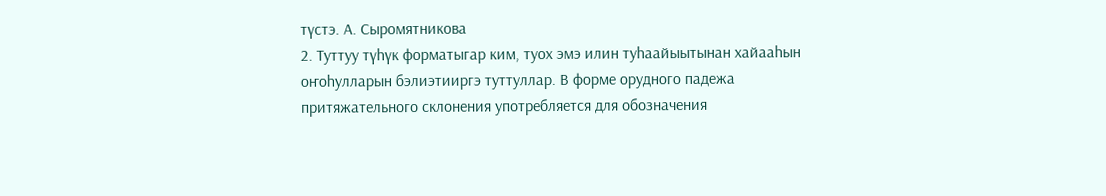түстэ. А. Сыромятникова
2. Туттуу түһүк форматыгар ким, туох эмэ илин туһаайыытынан хайааһын оҥоһулларын бэлиэтииргэ туттуллар. В форме орудного падежа притяжательного склонения употребляется для обозначения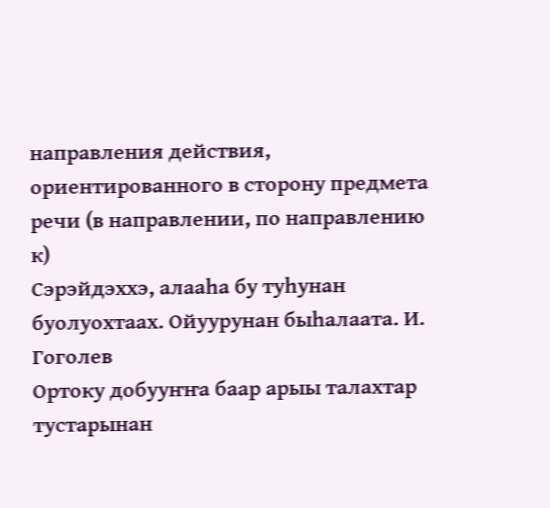направления действия, ориентированного в сторону предмета речи (в направлении, по направлению к)
Сэрэйдэххэ, алааһа бу туһунан буолуохтаах. Ойуурунан быһалаата. И. Гоголев
Ортоку добууҥҥа баар арыы талахтар тустарынан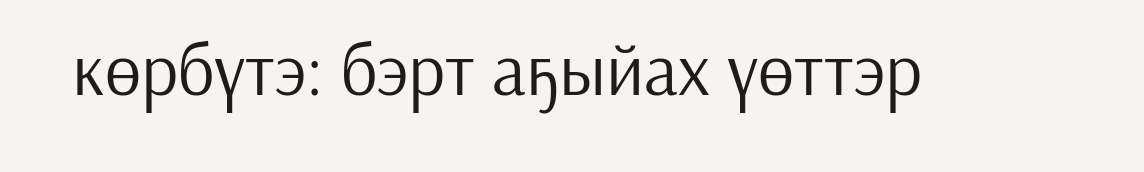көрбүтэ: бэрт аҕыйах үөттэр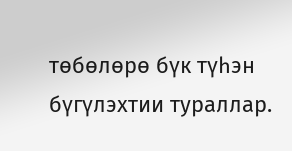төбөлөрө бүк түһэн бүгүлэхтии тураллар.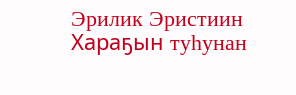Эрилик Эристиин
Хараҕын туһунан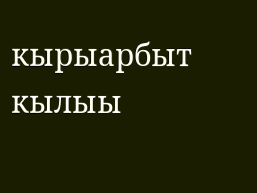кырыарбыт кылыы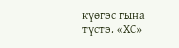күөгэс гына түстэ. «ХС»